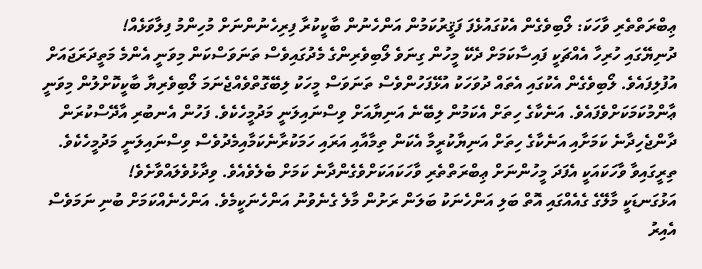ޢިބްރަތްތެރި ވާހަކަ: ލޯބިވެގެން އެކުގައުޅެފަ ފަޤީރުކަމުން އަންހެނުން ބާކީކުރާ ފިރިހެނުންނަށް މުހިންމު ފިލާވަޅެއް!
ދުނިޔޭގައި ހުރިހާ އެއްޗަކީ ފައިސާކަމަށް ދެކޭ މީހުން ގިނަވެ ލޯބިވެރިންގެ މެދުގައިވެސް ތަނަވަސްކަން މިވަނީ އެންމެ މަތީދަރަޖައަށް އުފުލިފައެވެ. ލޯބިވެގެން އެކުގައި އެތައް ދުވަހަކު އުޅޭފަހުންވެސް ތަނަވަސް މީހަކު ލިބޭގޮތްވެއްޖެނަމަ ލޯބިވެރިޔާ ބާކީކޮށްލުން މިވަނީ ޢާންމުކަމަކަށްވެފައެވެ. އަނެކާގެ ހިތަށް އެކަމުން ލިބޭނެ އަނިޔާއަށް ވިސްނައިލަނީ މަދުމީހެކެވެ. ފަހުން އެނބުރި އާދޭސްކުރަން ދާންޖެހިދާނެ ކަމަށާއި އަނެކާގެ ހިތަށް އަނިޔާކުރީމާ އެކަން ތިމާއާއި އަރައި ހަމަކުރާނެކަމާއިމެދުވެސް ވިސްނައިލަނީ މަދުމީހެކެވެ.
ތިރީގައިވާ ވާހަކައަކީ އެފަދަ މީހުންނަށް ޢިބްރަތްތެރި ވާހަކައަކަށްވެގެންދާނެ ކަމަށް ބެލެވެއެވެ. ވިދާޅުވެލައްވާށެވެ!
އަޅުގަނޑަކީ މާލޭގެ ގެއެއްގައި އޮތް ބަލި އަންހެނަކު ބަލަން ރަށުން މާލެ ގެނެވުނު އަންހެނަކީމެވެ. އަންހެނެއްކަމަށް ބުނި ނަމަވެސް އެއިރު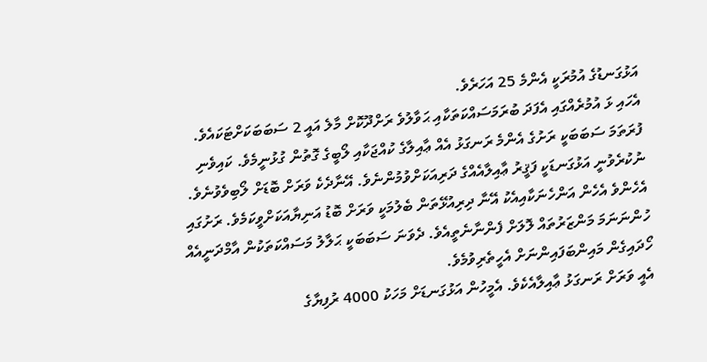އަޅުގަނޑުގެ އުމުރަކީ އެންމެ 25 އަހަރެވެ.
އެހައި ޅަ އުމުރެއްގައި އެފަދަ ބުރަމަސައްކަތަކާއި ޙަވާލުވެ ރަށްދޫކޮށް މާލެ އައީ 2 ސަބަބަކަށްޓަކައެވެ. ފުރަތަމަ ސަބަބަކީ ރަށުގެ އެންމެ ރަނގަޅު އެއް ޢާއިލާގެ ކުއްޖަކާއި ލޯބީގެ ގޮތުން ގުޅުނީމެވެ. ކައިވެނި ނުކުރެވުނީ އަޅުގަނޑަކީ ފަޤީރު ޢާއިލާއެއްގެ ދަރިއަކަށްވުމުންނެވެ. އޭނާދެކެ ވަރަށް ބޮޑަށް ލޯބިވެވުނެވެ. އެހެންވެ އެހެން އަންހެނަކާއިއެކު އޭނާ ދިރިއުޅޭތަން ބެލުމަކީ ވަރަށް ބޮޑު އަނިޔާއަކަށްވީކަމެވެ. ރަށުގައި ހުންނަނަމަ މަންޒަރުތައް ލޮލަށް ފެންނާނެތީއެވެ. ދެވަނަ ސަބަބަކީ ޙަލާލު މަސައްކަތަކުން އާމްދަނީއެއް ހޯދައިގެން މައިންބަފައިންނަށް އެހީތެރިވުމެވެ.
އެއީ ވަރަށް ރަނގަޅު ޢާއިލާއެކެވެ. އެމީހުން އަޅުގަނޑަށް މަހަކު 4000 ރުފިޔާގެ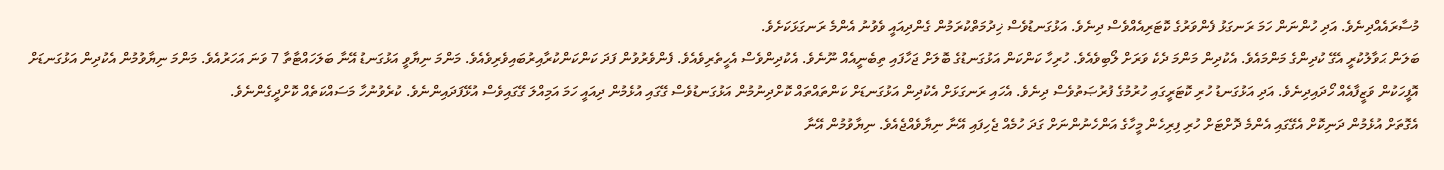މުސާރައެއްދިނެވެ. އަދި ހުންނަން ހަމަ ރަނގަޅު ފެންވަރުގެ ކޮޓަރިއެއްވެސް ދިނެވެ. އަޅުގަނޑުވެސް ޚިދުމަތްކުރަމުން ގެންދިއައީ ވެވުނު އެންމެ ރަނގަޅަކަށެވެ.
ބަލަން ޙަވާލުކުރީ އެގޭ ކުދިންގެ މަންމައެވެ. އެކުދިން މަންމަ ދެކެ ވަރަށް ލޯބިވެއެވެ. ހުރިހާ ކަންކަން އަޅުގަނޑުގެ ބޮލަށް ޖަހާފައި ތިބެނީއެއް ނޫނެވެ. އެކުދިންވެސް އެހީތެރިވެއެވެ. ފެންވެރުވުން ފަދަ ކަންކަންކުރާއިރުބައިވެރިވެއެވެ. މަންމަ ނިޔާވީ އަޅުގަނޑު އޭނާ ބަލަހައްޓާތާ 7 ވަނަ އަހަރުއެވެ. މަންމަ ނިޔާވުމުން އެކުދިން އަޅުގަނޑަށް އޮފީހަކުން ވަޒީފާއެއް ހޯދައިދިނެވެ. އަދި އަޅުގަނޑު ހުރި ކޮޓަރީގައި ހުރުމުގެ ފުރުޞަތުވެސް ދިނެވެ. އެހައި ރަނގަޅަށް އެކުދިން އަޅުގަނޑަށް ކަންތައްތައް ކޮށްދިނުމުން އަޅުގަނޑުވެސް ގޭގައި އުޅެމުން ދިއައީ ހަމަ އަމިއްލަ ގޭގައިވެސް އުޅޭފަދައިންނެވެ. ކުރެވުނުހާ މަސައްކަތެއް ކޮށްދީގެންނެވެ.
އެގޮތަށް އުޅެމުން ދަނިކޮށް އެގޭގައި އެންމެ ދޮށްޓަށް ހުރި ފިރިހެން މީހާގެ އަންހެނުންނަށް ގަދަ ހުމެއް ޖެހިފައި އޭނާ ނިޔާވެއްޖެއެވެ. ނިޔާވުމުން އޭނާ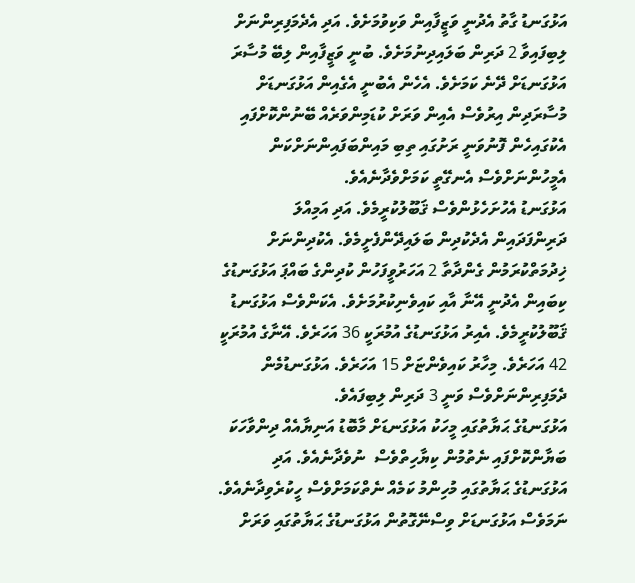އަޅުގަނޑު ގާތު އެދުނީ ވަޒީފާއިން ވަކިވުމަށެވެ. އަދި އެދެމަފިރިންނަށް ލިބިފައިވާ 2 ދަރިން ބަލައިދިނުމަށެވެ. ބުނީ ވަޒީފާއިން ލިބޭ މުސާރަ އަޅުގަނޑަށް ދޭނެ ކަމަށެވެ. އެހެން އެބުނީ އެގެއިން އަޅުގަނޑަށް މުސާރަދިން އިރުވެސް އެއިން ވަރަށް ކުޑަމިންވަރެއް ބޭނުންކޮށްފައި އެކުގައިހެން ފޮނުވަނީ ރަށުގައި ތިބި މައިންބަފައިންނަށްކަން އެމީހުންނަށްވެސް އެނގޭތީ ކަމަށްވެދާނެއެވެ.
އަޅުގަނޑު އެހުށަހެޅުންވެސް ޤަބޫލުކުރީމެވެ. އަދި އަމިއްލަ ދަރިންފަދައިން އެދެކުދިން ބަލައިދޭންފެށީމެވެ. އެކުދިންނަށް ޚިދުމަތްކުރަމުން ގެންދާތާ 2 އަހަރުވީފަހުން ކުދިންގެ ބައްޕަ އަޅުގަނޑުގެ ކިބައިން އެދުނީ އޭނާ އާއި ކައިވެނިކުރުމަށެވެ. އެކަންވެސް އަޅުގަނޑު ޤަބޫލުކުރީމެވެ. އެއިރު އަޅުގަނޑުގެ އުމުރަކީ 36 އަހަރެވެ. އޭނާގެ އުމުރަކީ 42 އަހަރެވެ. މިހާރު ކައިވެންޏަށް 15 އަހަރެވެ. އަޅުގަނޑުމެން ދެމަފިރިންނަށްވެސް ވަނީ 3 ދަރިން ލިބިފައެވެ.
އަޅުގަނޑުގެ ޙަޔާތުގައި މީހަކު އަޅުގަނޑަށް މާބޮޑު އަނިޔާއެއް ދިންވާހަކަ ބަޔާންކޮށްފައި ނެތުމުން ކިޔާހިތްވެސް  ނުވެދާނެއެވެ. އަދި އަޅުގަނޑުގެ ޙަޔާތުގައި މުހިންމު ކަމެއް ނެތްކަމަށްވެސް ހީކުރެވިދާނެއެވެ. ނަމަވެސް އަޅުގަނޑަށް ވިސްނޭގޮތުން އަޅުގަނޑުގެ ޙަޔާތުގައި ވަރަށް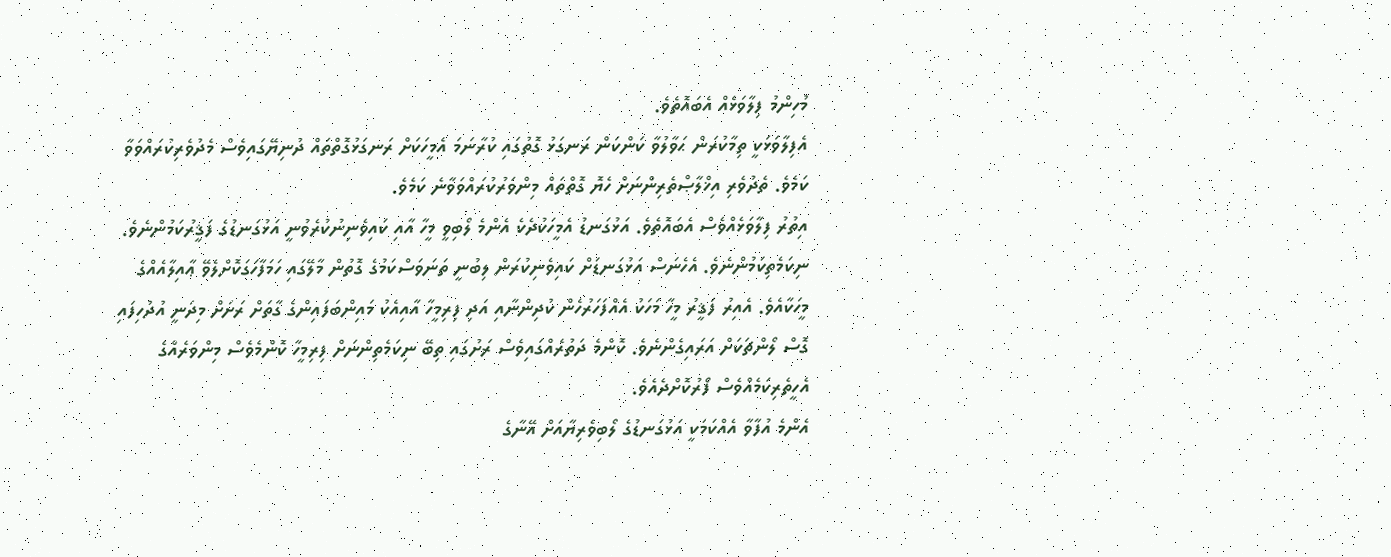މުހިންމު ފިލާވަޅެއް އެބައޮތެވެ.
އެފިލާވަޅަކީ ތިމާކުރަން ޙަވާލުވާ ކަންކަން ރަނގަޅު ގޮތުގައި ކުރާނަމަ އެމީހަކަށް ރަނގަޅުގޮތްތައް ދުނިޔޭގައިވެސް މެދުވެރިކުރައްވަވާ ކަމެވެ. ތެދުވެރި އިޚްލާޞްތެރިންނަށް ހެޔޮ ގޮތްތައް މިންވަރުކުރައްވަވާނެ ކަމެވެ.
އިތުރު ފިލާވަޅެއްވެސް އެބައޮތެވެ. އަޅުގަނޑު އެމީހަކުދެކެ އެންމެ ލޯބިވީ މީހާ އާއި ކައިވެނިނުކުރެވުނީ އަޅުގަނޑުގެ ފަޤީރުކަމުންނެވެ. ނިކަމެތިކަމުންނެވެ. އެހެނަސް އަޅުގަނޑަށް ކައިވެނިކުރަން ލިބުނީ ތަނަވަސްކަމުގެ ގޮތުން މާލޭގައި ހަމަފާހަގަކޮށްލެވޭ ޢާއިލާއެއްގެ މީހަކާއެވެ. އެއިރު ފަޤީރު މީހާ މަހަކު އެއްފަހަރުހެން ކުދިންނާއި އަދި ފިރިމީހާ އާއިއެކު މައިންބަފައިންގެ ގާތަށް ރަށަށް މިދަނީ އުދުހިފައި ގޮސް ލޯންޗަކަށް އަރައިގެންނެވެ. ކޮންމެ ދަތުރެއްގައިވެސް ރަށުގައި ތިބޭ ނިކަމެތިންނަށް ފިރިމީހާ ކޮންމެވެސް މިންވަރެއްގެ އެހީތެރިކަމެއްވެސް ފޯރުކޮށްދެއެވެ.
އެންމެ އުފާވާ އެއްކަމަކީ އަޅުގަނޑުގެ ލޯބިވެރިޔާއަށް އޭނާގެ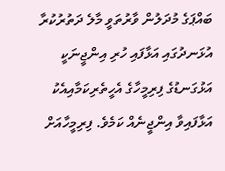ބައްޕަގެ މުދަލުން ވާރުތަވީ މާލެ ދަތުރުކުރާ އުޅަނދުގައި އަޅާފައި ހުރި އިންޖީނަކީ އަޅުގަނޑުގެ ފިރިމީހާގެ އެހީތެރިކަމާއިއެކު އަޅާފައިވާ އިންޖީނެއް ކަމެވެ. ފިރިމީހާއަށް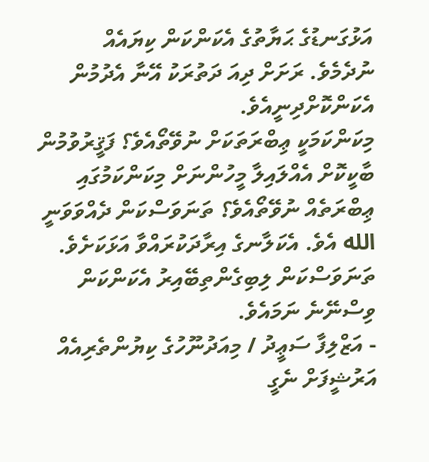އަޅުގަނޑުގެ ޙަޔާތުގެ އެކަންކަން ކިޔައެއް ނުދެމެވެ. ރަށަށް ދިއަ ދަތުރަކު އޭނާ އެދުމުން އެކަންކޮށްދިނީއެވެ.
މިކަންކަމަކީ ޢިބްރަތަކަށް ނުވޭތޯއެވެ؟ ފަޤީރުވުމުން ބާކީކޮށް އެއްލައިލާ މީހުންނަށް މިކަންކަމުގައި ޢިބްރަތެއް ނުވޭތޯއެވެ؟ ތަނަވަސްކަން ދެއްވަވަނީ الله އެވެ. އެކަލާނގެ އިރާދަކުރައްވާ އަޅަކަށެވެ. ތަނަވަސްކަން ލިބިގެންތިބޭއިރު އެކަންކަން ވިސްނޭނެ ނަމައެވެ.
- އަޒްލިފާ ސަޢީދު / މިއަދުނޫހުގެ ކިޔުންތެރިއެއް
އަރުޝީފަށް ނެގީ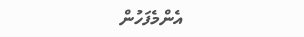އެންމެފަހުން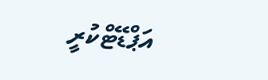އަޕްޑޭޓްކުރީ